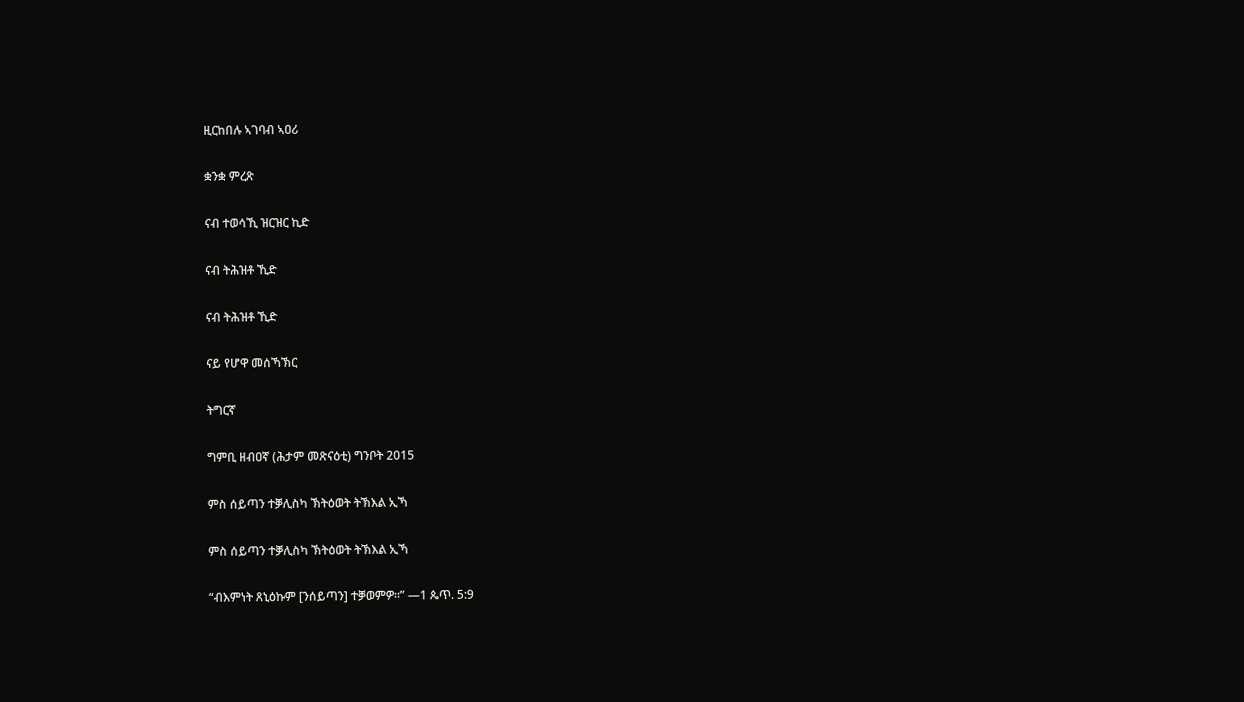ዚርከበሉ ኣገባብ ኣዐሪ

ቋንቋ ምረጽ

ናብ ተወሳኺ ዝርዝር ኪድ

ናብ ትሕዝቶ ኺድ

ናብ ትሕዝቶ ኺድ

ናይ የሆዋ መሰኻኽር

ትግርኛ

ግምቢ ዘብዐኛ (ሕታም መጽናዕቲ) ግንቦት 2015

ምስ ሰይጣን ተቓሊስካ ኽትዕወት ትኽእል ኢኻ

ምስ ሰይጣን ተቓሊስካ ኽትዕወት ትኽእል ኢኻ

“ብእምነት ጸኒዕኩም [ንሰይጣን] ተቓወምዎ።” —1 ጴጥ. 5:9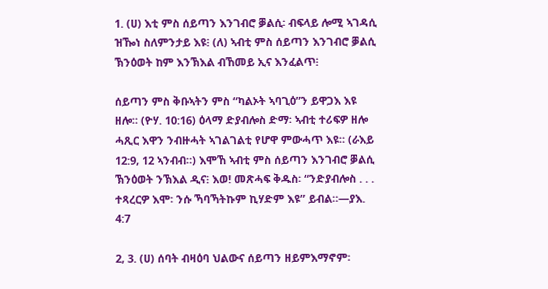1. (ሀ) እቲ ምስ ሰይጣን እንገብሮ ቓልሲ፡ ብፍላይ ሎሚ ኣገዳሲ ዝዀነ ስለምንታይ እዩ፧ (ለ) ኣብቲ ምስ ሰይጣን እንገብሮ ቓልሲ ኽንዕወት ከም እንኽእል ብኸመይ ኢና እንፈልጥ፧

ሰይጣን ምስ ቅቡኣትን ምስ “ካልኦት ኣባጊዕ”ን ይዋጋእ እዩ ዘሎ። (ዮሃ. 10:16) ዕላማ ድያብሎስ ድማ፡ ኣብቲ ተሪፍዎ ዘሎ ሓጺር እዋን ንብዙሓት ኣገልገልቲ የሆዋ ምውሓጥ እዩ። (ራእይ 12:9, 12 ኣንብብ።) እሞኸ ኣብቲ ምስ ሰይጣን እንገብሮ ቓልሲ ኽንዕወት ንኽእል ዲና፧ እወ! መጽሓፍ ቅዱስ፡ “ንድያብሎስ . . . ተጻረርዎ እሞ፡ ንሱ ኻባኻትኩም ኪሃድም እዩ” ይብል።—ያእ. 4:7

2, 3. (ሀ) ሰባት ብዛዕባ ህልውና ሰይጣን ዘይምእማኖም፡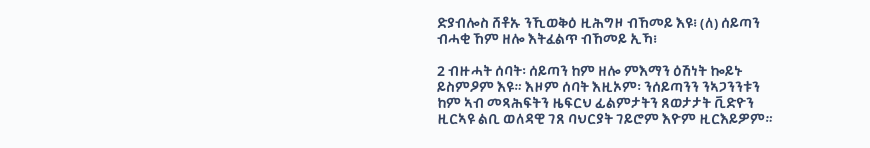ድያብሎስ ሸቶኡ ንኺወቅዕ ዚሕግዞ ብኸመይ እዩ፧ (ለ) ሰይጣን ብሓቂ ኸም ዘሎ እትፈልጥ ብኸመይ ኢኻ፧

2 ብዙሓት ሰባት፡ ሰይጣን ከም ዘሎ ምእማን ዕሽነት ኰይኑ ይስምዖም እዩ። እዞም ሰባት እዚኦም፡ ንሰይጣንን ንኣጋንንቱን ከም ኣብ መጻሕፍትን ዜፍርህ ፊልምታትን ጸወታታት ቪድዮን ዚርኣዩ ልቢ ወለዳዊ ገጸ ባህርያት ገይሮም እዮም ዚርእይዎም።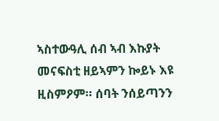ኣስተውዓሊ ሰብ ኣብ እኩያት መናፍስቲ ዘይኣምን ኰይኑ እዩ ዚስምዖም። ሰባት ንሰይጣንን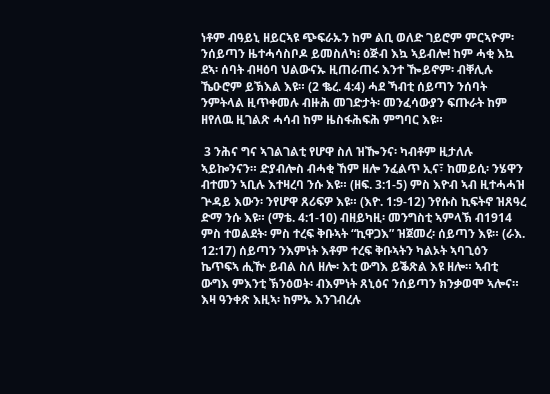ነቶም ብዓይኒ ዘይርኣዩ ጭፍራኡን ከም ልቢ ወለድ ገይሮም ምርኣዮም፡ ንሰይጣን ዜተሓሳስቦዶ ይመስለካ፧ ዕጅብ እኳ ኣይብሎ! ከም ሓቂ እኳ ደኣ፡ ሰባት ብዛዕባ ህልውናኡ ዚጠራጠሩ እንተ ዀይኖም፡ ብቐሊሉ ኼዑሮም ይኽእል እዩ። (2 ቈረ. 4:4) ሓደ ኻብቲ ሰይጣን ንሰባት ንምትላል ዚጥቀመሉ ብዙሕ መገድታት፡ መንፈሳውያን ፍጡራት ከም ዘየለዉ ዚገልጽ ሓሳብ ከም ዜስፋሕፍሕ ምግባር እዩ።

 3 ንሕና ግና ኣገልገልቲ የሆዋ ስለ ዝዀንና፡ ካብቶም ዚታለሉ ኣይኰንናን። ድያብሎስ ብሓቂ ኸም ዘሎ ንፈልጥ ኢና፣ ከመይሲ፡ ንሄዋን ብተመን ኣቢሉ እተዛረባ ንሱ እዩ። (ዘፍ. 3:1-5) ምስ እዮብ ኣብ ዚተሓሓዝ ጕዳይ እውን፡ ንየሆዋ ጸሪፍዎ እዩ። (እዮ. 1:9-12) ንየሱስ ኪፍትኖ ዝጸዓረ ድማ ንሱ እዩ። (ማቴ. 4:1-10) ብዘይካዚ፡ መንግስቲ ኣምላኽ ብ1914 ምስ ተወልደት፡ ምስ ተረፍ ቅቡኣት “ኪዋጋእ” ዝጀመረ፡ ሰይጣን እዩ። (ራእ. 12:17) ሰይጣን ንእምነት እቶም ተረፍ ቅቡኣትን ካልኦት ኣባጊዕን ኬጥፍኣ ሒዅ ይብል ስለ ዘሎ፡ እቲ ውግእ ይቕጽል እዩ ዘሎ። ኣብቲ ውግእ ምእንቲ ኽንዕወት፡ ብእምነት ጸኒዕና ንሰይጣን ክንቃወሞ ኣሎና። እዛ ዓንቀጽ እዚኣ፡ ከምኡ እንገብረሉ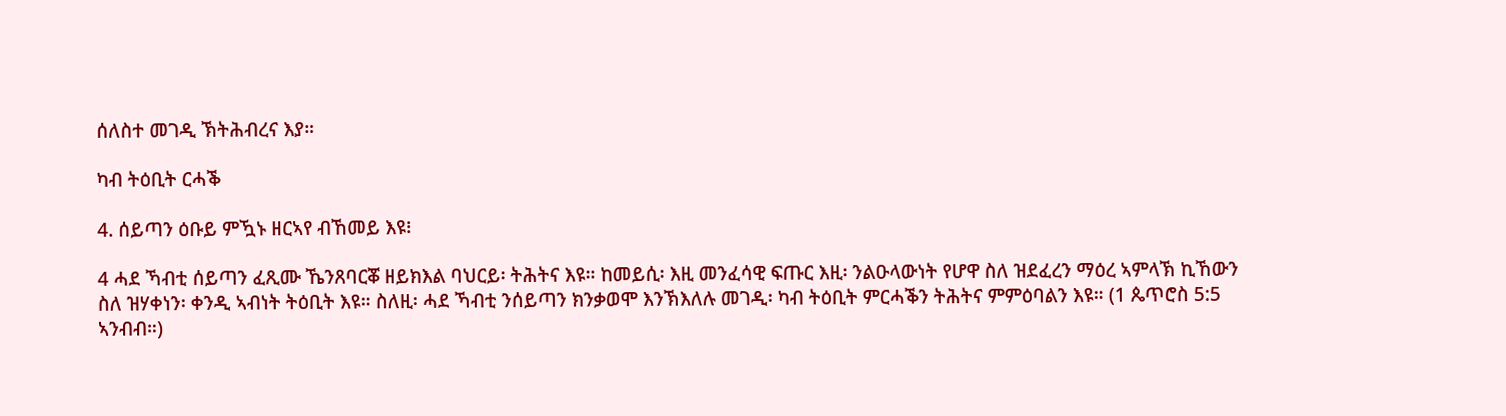ሰለስተ መገዲ ኽትሕብረና እያ።

ካብ ትዕቢት ርሓቕ

4. ሰይጣን ዕቡይ ምዃኑ ዘርኣየ ብኸመይ እዩ፧

4 ሓደ ኻብቲ ሰይጣን ፈጺሙ ኼንጸባርቖ ዘይክእል ባህርይ፡ ትሕትና እዩ። ከመይሲ፡ እዚ መንፈሳዊ ፍጡር እዚ፡ ንልዑላውነት የሆዋ ስለ ዝደፈረን ማዕረ ኣምላኽ ኪኸውን ስለ ዝሃቀነን፡ ቀንዲ ኣብነት ትዕቢት እዩ። ስለዚ፡ ሓደ ኻብቲ ንሰይጣን ክንቃወሞ እንኽእለሉ መገዲ፡ ካብ ትዕቢት ምርሓቕን ትሕትና ምምዕባልን እዩ። (1 ጴጥሮስ 5:5 ኣንብብ።)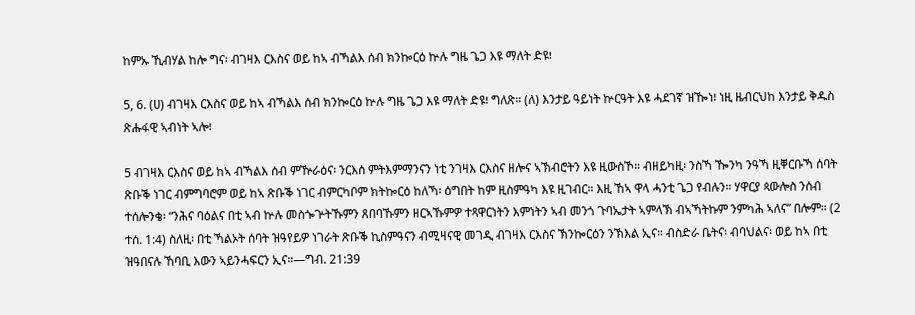ከምኡ ኺብሃል ከሎ ግና፡ ብገዛእ ርእስና ወይ ከኣ ብኻልእ ሰብ ክንኰርዕ ኵሉ ግዜ ጌጋ እዩ ማለት ድዩ፧

5, 6. (ሀ) ብገዛእ ርእስና ወይ ከኣ ብኻልእ ሰብ ክንኰርዕ ኵሉ ግዜ ጌጋ እዩ ማለት ድዩ፧ ግለጽ። (ለ) እንታይ ዓይነት ኵርዓት እዩ ሓደገኛ ዝዀነ፧ ነዚ ዜብርህከ እንታይ ቅዱስ ጽሑፋዊ ኣብነት ኣሎ፧

5 ብገዛእ ርእስና ወይ ከኣ ብኻልእ ሰብ ምዅራዕና፡ ንርእሰ ምትእምማንናን ነቲ ንገዛእ ርእስና ዘሎና ኣኽብሮትን እዩ ዚውስኾ። ብዘይካዚ፡ ንስኻ ዀንካ ንዓኻ ዚቐርቡኻ ሰባት ጽቡቕ ነገር ብምግባሮም ወይ ከኣ ጽቡቕ ነገር ብምርካቦም ክትኰርዕ ከለኻ፡ ዕግበት ከም ዚስምዓካ እዩ ዚገብር። እዚ ኸኣ ዋላ ሓንቲ ጌጋ የብሉን። ሃዋርያ ጳውሎስ ንሰብ ተሰሎንቄ፡ “ንሕና ባዕልና በቲ ኣብ ኵሉ መስጐጕትኹምን ጸበባኹምን ዘርኣኹምዎ ተጻዋርነትን እምነትን ኣብ መንጎ ጉባኤታት ኣምላኽ ብኣኻትኩም ንምካሕ ኣለና” በሎም። (2 ተሰ. 1:4) ስለዚ፡ በቲ ኻልኦት ሰባት ዝዓየይዎ ነገራት ጽቡቕ ኪስምዓናን ብሚዛናዊ መገዲ ብገዛእ ርእስና ኽንኰርዕን ንኽእል ኢና። ብስድራ ቤትና፡ ብባህልና፡ ወይ ከኣ በቲ ዝዓበናሉ ኸባቢ እውን ኣይንሓፍርን ኢና።—ግብ. 21:39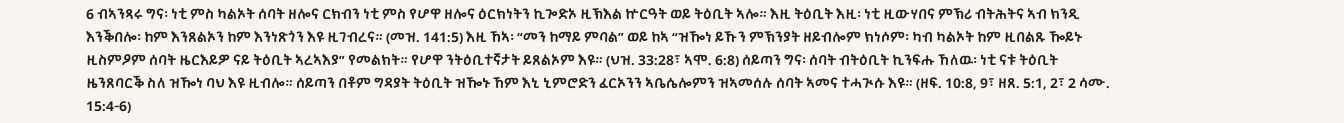6 ብኣንጻሩ ግና፡ ነቲ ምስ ካልኦት ሰባት ዘሎና ርክብን ነቲ ምስ የሆዋ ዘሎና ዕርክነትን ኪጐድኦ ዚኽእል ኵርዓት ወይ ትዕቢት ኣሎ። እዚ ትዕቢት እዚ፡ ነቲ ዚውሃበና ምኽሪ ብትሕትና ኣብ ክንዲ እንቕበሎ፡ ከም እንጸልኦን ከም እንነጽጎን እዩ ዚገብረና። (መዝ. 141:5) እዚ ኸኣ፡ “መን ከማይ ምባል” ወይ ከኣ “ዝዀነ ይኹን ምኽንያት ዘይብሎም ክነሶም፡ ካብ ካልኦት ከም ዚበልጹ ዀይኑ ዚስምዖም ሰባት ዜርእይዎ ናይ ትዕቢት ኣረኣእያ” የመልክት። የሆዋ ንትዕቢተኛታት ይጸልኦም እዩ። (ህዝ. 33:28፣ ኣሞ. 6:8) ሰይጣን ግና፡ ሰባት ብትዕቢት ኪንፍሑ ኸለዉ፡ ነቲ ናቱ ትዕቢት ዜንጸባርቕ ስለ ዝዀነ ባህ እዩ ዚብሎ። ሰይጣን በቶም ግዳያት ትዕቢት ዝዀኑ ኸም እኒ ኒምሮድን ፈርኦንን ኣቤሴሎምን ዝኣመሰሉ ሰባት ኣመና ተሓጒሱ እዩ። (ዘፍ. 10:8, 9፣ ዘጸ. 5:1, 2፣ 2 ሳሙ. 15:4-6)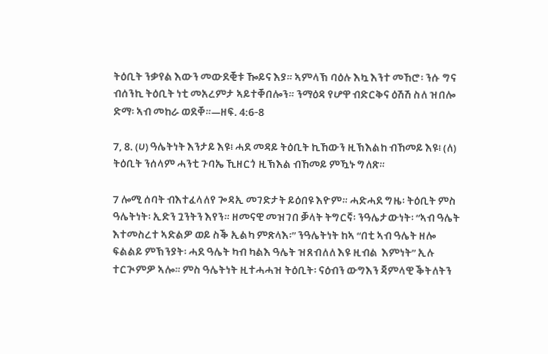ትዕቢት ንቃየል እውን መውደቒቱ ዀይና እያ። ኣምላኽ ባዕሉ እኳ እንተ መኸሮ፡ ንሱ ግና ብሰንኪ ትዕቢት ነቲ መአረምታ ኣይተቐበሎን። ንማዕዳ የሆዋ ብድርቅና ዕሽሽ ስለ ዝበሎ ድማ፡ ኣብ መከራ ወደቐ።—ዘፍ. 4:6-8

7, 8. (ሀ) ዓሌትነት እንታይ እዩ፧ ሓደ መዳይ ትዕቢት ኪኸውን ዚኽእልከ ብኸመይ እዩ፧ (ለ) ትዕቢት ንሰላም ሓንቲ ጉባኤ ኺዘርጎ ዚኽእል ብኸመይ ምዃኑ ግለጽ።

7 ሎሚ ሰባት ብእተፈላለየ ጐዳኢ መገድታት ይዕበዩ እዮም። ሓድሓደ ግዜ፡ ትዕቢት ምስ ዓሌትነት፡ ኢድን ጓንትን እየን። ዘመናዊ መዝገበ ቓላት ትግርኛ፡ ንዓሌታውነት፡ “ኣብ ዓሌት እተመስረተ ኣድልዎ ወይ ስቕ ኢልካ ምጽላእ፡” ንዓሌትነት ከኣ “በቲ ኣብ ዓሌት ዘሎ ፍልልይ ምኽንያት፡ ሓደ ዓሌት ካብ ካልእ ዓሌት ዝጸብለለ እዩ ዚብል  እምነት” ኢሉ ተርጒምዎ ኣሎ። ምስ ዓሌትነት ዚተሓሓዝ ትዕቢት፡ ናዕብን ውግእን ጃምላዊ ቕትለትን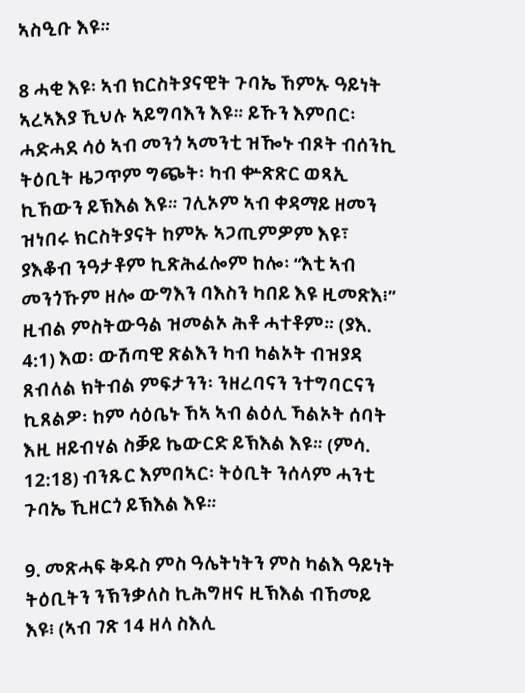ኣስዒቡ እዩ።

8 ሓቂ እዩ፡ ኣብ ክርስትያናዊት ጉባኤ ኸምኡ ዓይነት ኣረኣእያ ኺህሉ ኣይግባእን እዩ። ይኹን እምበር፡ ሓድሓደ ሳዕ ኣብ መንጎ ኣመንቲ ዝዀኑ ብጾት ብሰንኪ ትዕቢት ዜጋጥም ግጭት፡ ካብ ቍጽጽር ወጻኢ ኪኸውን ይኽእል እዩ። ገሊኦም ኣብ ቀዳማይ ዘመን ዝነበሩ ክርስትያናት ከምኡ ኣጋጢምዎም እዩ፣ ያእቆብ ንዓታቶም ኪጽሕፈሎም ከሎ፡ “እቲ ኣብ መንጎኹም ዘሎ ውግእን ባእስን ካበይ እዩ ዚመጽእ፧” ዚብል ምስትውዓል ዝመልኦ ሕቶ ሓተቶም። (ያእ. 4:1) እወ፡ ውሽጣዊ ጽልእን ካብ ካልኦት ብዝያዳ ጸብለል ክትብል ምፍታንን፡ ንዘረባናን ንተግባርናን ኪጸልዎ፡ ከም ሳዕቤኑ ኸኣ ኣብ ልዕሊ ኻልኦት ሰባት እዚ ዘይብሃል ስቓይ ኬውርድ ይኽእል እዩ። (ምሳ. 12:18) ብንጹር እምበኣር፡ ትዕቢት ንሰላም ሓንቲ ጉባኤ ኺዘርጎ ይኽእል እዩ።

9. መጽሓፍ ቅዱስ ምስ ዓሌትነትን ምስ ካልእ ዓይነት ትዕቢትን ንኽንቃለስ ኪሕግዘና ዚኽእል ብኸመይ እዩ፧ (ኣብ ገጽ 14 ዘላ ስእሊ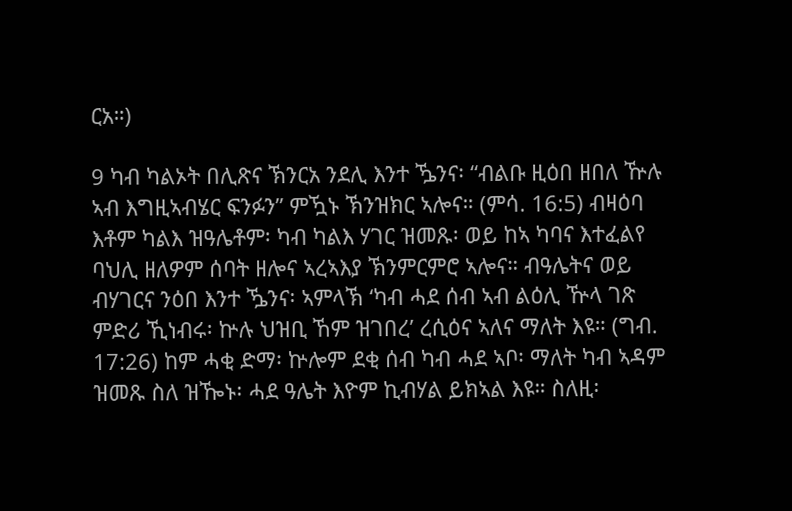ርአ።)

9 ካብ ካልኦት በሊጽና ኽንርአ ንደሊ እንተ ዄንና፡ “ብልቡ ዚዕበ ዘበለ ዅሉ ኣብ እግዚኣብሄር ፍንፉን” ምዃኑ ኽንዝክር ኣሎና። (ምሳ. 16:5) ብዛዕባ እቶም ካልእ ዝዓሌቶም፡ ካብ ካልእ ሃገር ዝመጹ፡ ወይ ከኣ ካባና እተፈልየ ባህሊ ዘለዎም ሰባት ዘሎና ኣረኣእያ ኽንምርምሮ ኣሎና። ብዓሌትና ወይ ብሃገርና ንዕበ እንተ ዄንና፡ ኣምላኽ ‘ካብ ሓደ ሰብ ኣብ ልዕሊ ዅላ ገጽ ምድሪ ኺነብሩ፡ ኵሉ ህዝቢ ኸም ዝገበረ’ ረሲዕና ኣለና ማለት እዩ። (ግብ. 17:26) ከም ሓቂ ድማ፡ ኵሎም ደቂ ሰብ ካብ ሓደ ኣቦ፡ ማለት ካብ ኣዳም ዝመጹ ስለ ዝዀኑ፡ ሓደ ዓሌት እዮም ኪብሃል ይክኣል እዩ። ስለዚ፡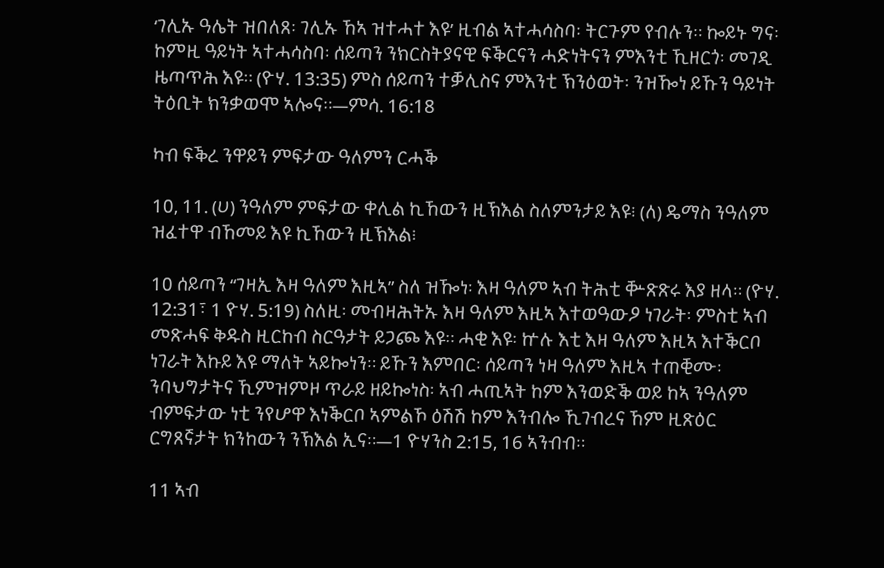‘ገሊኡ ዓሌት ዝበለጸ፡ ገሊኡ ኸኣ ዝተሓተ እዩ’ ዚብል ኣተሓሳስባ፡ ትርጉም የብሉን። ኰይኑ ግና፡ ከምዚ ዓይነት ኣተሓሳስባ፡ ሰይጣን ንክርስትያናዊ ፍቕርናን ሓድነትናን ምእንቲ ኺዘርጎ፡ መገዲ ዜጣጥሕ እዩ። (ዮሃ. 13:35) ምስ ሰይጣን ተቓሊስና ምእንቲ ኽንዕወት፡ ንዝዀነ ይኹን ዓይነት ትዕቢት ክንቃወሞ ኣሎና።—ምሳ. 16:18

ካብ ፍቕረ ንዋይን ምፍታው ዓለምን ርሓቕ

10, 11. (ሀ) ንዓለም ምፍታው ቀሊል ኪኸውን ዚኽእል ስለምንታይ እዩ፧ (ለ) ዴማስ ንዓለም ዝፈተዋ ብኸመይ እዩ ኪኸውን ዚኽእል፧

10 ሰይጣን “ገዛኢ እዛ ዓለም እዚኣ” ስለ ዝዀነ፡ እዛ ዓለም ኣብ ትሕቲ ቝጽጽሩ እያ ዘላ። (ዮሃ. 12:31፣ 1 ዮሃ. 5:19) ስለዚ፡ መብዛሕትኡ እዛ ዓለም እዚኣ እተወዓውዖ ነገራት፡ ምስቲ ኣብ መጽሓፍ ቅዱስ ዚርከብ ስርዓታት ይጋጮ እዩ። ሓቂ እዩ፡ ኵሉ እቲ እዛ ዓለም እዚኣ እተቕርቦ ነገራት እኩይ እዩ ማለት ኣይኰነን። ይኹን እምበር፡ ሰይጣን ነዛ ዓለም እዚኣ ተጠቒሙ፡ ንባህግታትና ኺምዝምዞ ጥራይ ዘይኰነስ፡ ኣብ ሓጢኣት ከም እንወድቕ ወይ ከኣ ንዓለም ብምፍታው ነቲ ንየሆዋ እነቕርቦ ኣምልኾ ዕሽሽ ከም እንብሎ ኺገብረና ኸም ዚጽዕር ርግጸኛታት ክንከውን ንኽእል ኢና።—1 ዮሃንስ 2:15, 16 ኣንብብ።

11 ኣብ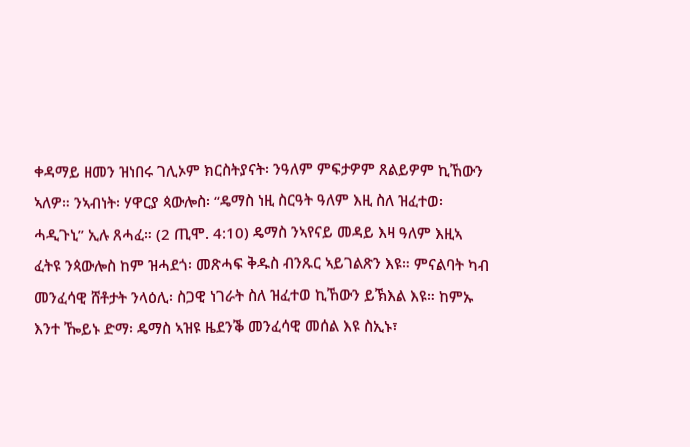ቀዳማይ ዘመን ዝነበሩ ገሊኦም ክርስትያናት፡ ንዓለም ምፍታዎም ጸልይዎም ኪኸውን ኣለዎ። ንኣብነት፡ ሃዋርያ ጳውሎስ፡ “ዴማስ ነዚ ስርዓት ዓለም እዚ ስለ ዝፈተወ፡ ሓዲጉኒ” ኢሉ ጸሓፈ። (2 ጢሞ. 4:10) ዴማስ ንኣየናይ መዳይ እዛ ዓለም እዚኣ ፈትዩ ንጳውሎስ ከም ዝሓደጎ፡ መጽሓፍ ቅዱስ ብንጹር ኣይገልጽን እዩ። ምናልባት ካብ መንፈሳዊ ሸቶታት ንላዕሊ፡ ስጋዊ ነገራት ስለ ዝፈተወ ኪኸውን ይኽእል እዩ። ከምኡ እንተ ዀይኑ ድማ፡ ዴማስ ኣዝዩ ዜደንቕ መንፈሳዊ መሰል እዩ ስኢኑ፣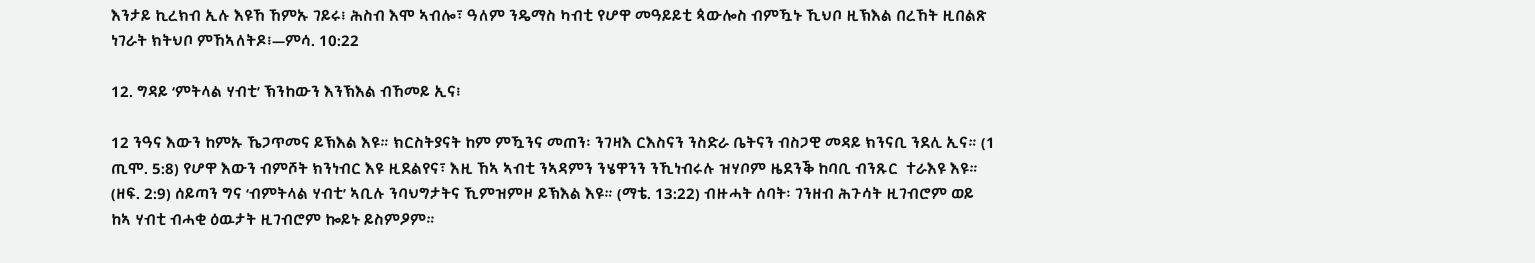እንታይ ኪረክብ ኢሉ እዩኸ ኸምኡ ገይሩ፧ ሕስብ እሞ ኣብሎ፣ ዓለም ንዴማስ ካብቲ የሆዋ መዓይይቲ ጳውሎስ ብምዃኑ ኺህቦ ዚኽእል በረኸት ዚበልጽ ነገራት ክትህቦ ምኸኣለትዶ፧—ምሳ. 10:22

12. ግዳይ ‘ምትላል ሃብቲ’ ኽንከውን እንኽእል ብኸመይ ኢና፧

12 ንዓና እውን ከምኡ ኼጋጥመና ይኽእል እዩ። ክርስትያናት ከም ምዃንና መጠን፡ ንገዛእ ርእስናን ንስድራ ቤትናን ብስጋዊ መዳይ ክንናቢ ንደሊ ኢና። (1 ጢሞ. 5:8) የሆዋ እውን ብምሾት ክንነብር እዩ ዚደልየና፣ እዚ ኸኣ ኣብቲ ንኣዳምን ንሄዋንን ንኺነብሩሉ ዝሃቦም ዜደንቕ ከባቢ ብንጹር  ተራእዩ እዩ። (ዘፍ. 2:9) ሰይጣን ግና ‘ብምትላል ሃብቲ’ ኣቢሉ ንባህግታትና ኺምዝምዞ ይኽእል እዩ። (ማቴ. 13:22) ብዙሓት ሰባት፡ ገንዘብ ሕጉሳት ዚገብሮም ወይ ከኣ ሃብቲ ብሓቂ ዕዉታት ዚገብሮም ኰይኑ ይስምዖም።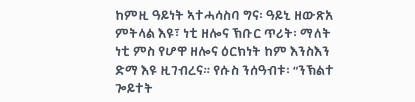ከምዚ ዓይነት ኣተሓሳስባ ግና፡ ዓይኒ ዘውጽአ ምትላል እዩ፣ ነቲ ዘሎና ኽቡር ጥሪት፡ ማለት ነቲ ምስ የሆዋ ዘሎና ዕርክነት ከም እንስእን ድማ እዩ ዚገብረና። የሱስ ንሰዓብቱ፡ “ንኽልተ ጐይተት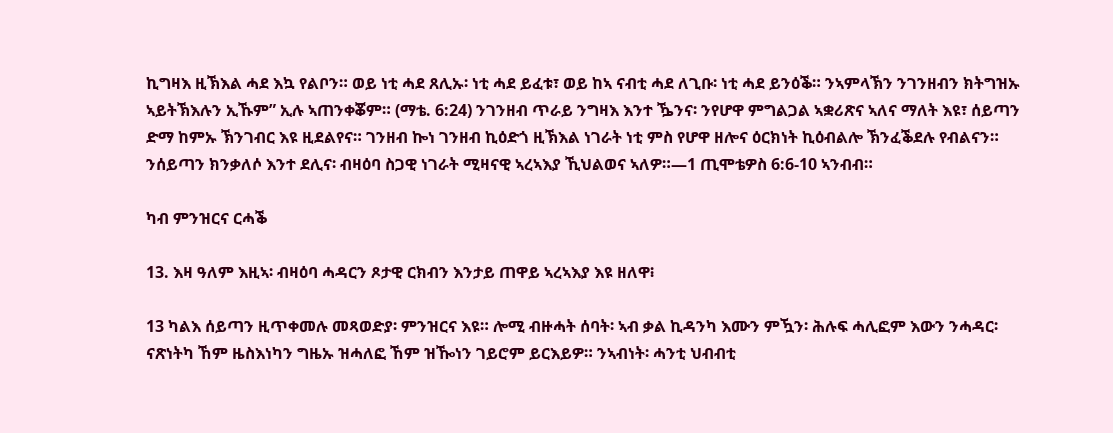ኪግዛእ ዚኽእል ሓደ እኳ የልቦን። ወይ ነቲ ሓደ ጸሊኡ፡ ነቲ ሓደ ይፈቱ፣ ወይ ከኣ ናብቲ ሓደ ለጊቡ፡ ነቲ ሓደ ይንዕቕ። ንኣምላኽን ንገንዘብን ክትግዝኡ ኣይትኽእሉን ኢኹም” ኢሉ ኣጠንቀቖም። (ማቴ. 6:24) ንገንዘብ ጥራይ ንግዛእ እንተ ዄንና፡ ንየሆዋ ምግልጋል ኣቋሪጽና ኣለና ማለት እዩ፣ ሰይጣን ድማ ከምኡ ኽንገብር እዩ ዚደልየና። ገንዘብ ኰነ ገንዘብ ኪዕድጎ ዚኽእል ነገራት ነቲ ምስ የሆዋ ዘሎና ዕርክነት ኪዕብልሎ ኽንፈቕደሉ የብልናን። ንሰይጣን ክንቃለሶ እንተ ደሊና፡ ብዛዕባ ስጋዊ ነገራት ሚዛናዊ ኣረኣእያ ኺህልወና ኣለዎ።—1 ጢሞቴዎስ 6:6-10 ኣንብብ።

ካብ ምንዝርና ርሓቕ

13. እዛ ዓለም እዚኣ፡ ብዛዕባ ሓዳርን ጾታዊ ርክብን እንታይ ጠዋይ ኣረኣእያ እዩ ዘለዋ፧

13 ካልእ ሰይጣን ዚጥቀመሉ መጻወድያ፡ ምንዝርና እዩ። ሎሚ ብዙሓት ሰባት፡ ኣብ ቃል ኪዳንካ እሙን ምዃን፡ ሕሉፍ ሓሊፎም እውን ንሓዳር፡ ናጽነትካ ኸም ዜስእነካን ግዜኡ ዝሓለፎ ኸም ዝዀነን ገይሮም ይርእይዎ። ንኣብነት፡ ሓንቲ ህብብቲ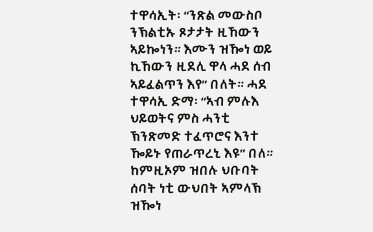ተዋሳኢት፡ “ንጽል መውስቦ ንኽልቲኡ ጾታታት ዚኸውን ኣይኰነን። እሙን ዝዀነ ወይ ኪኸውን ዚደሊ ዋላ ሓደ ሰብ ኣይፈልጥን እየ” በለት። ሓደ ተዋሳኢ ድማ፡ “ኣብ ምሉእ ህይወትና ምስ ሓንቲ ኽንጽመድ ተፈጥሮና እንተ ዀይኑ የጠራጥረኒ እዩ” በለ። ከምዚኦም ዝበሉ ህቡባት ሰባት ነቲ ውህበት ኣምላኽ ዝዀነ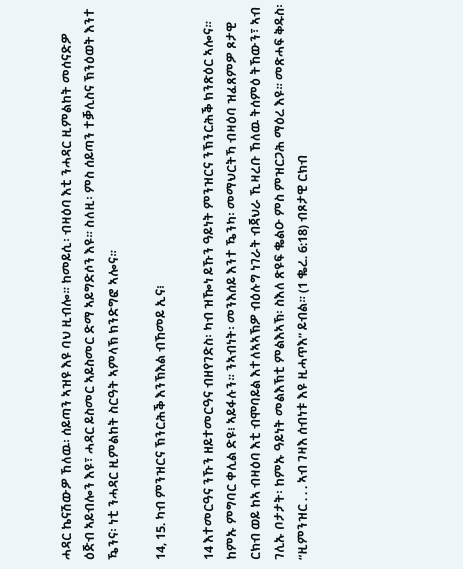ሓዳር ኬናሽውዎ ኸለዉ፡ ሰይጣን ኣዝዩ እዩ ባህ ዚብሎ። ከመይሲ፡ ብዛዕባ እቲ ንሓዳር ዚምልከት መሰናድዎ ዕጅብ ኣይብሎን እዩ፣ ሓዳር ይስመር ኣይስመር ድማ ኣይግድሶን እዩ። ስለዚ፡ ምስ ሰይጣን ተቓሊስና ኽንዕወት እንተ ዄንና፡ ነቲ ንሓዳር ዚምልከት ስርዓት ኣምላኽ ክንድግፎ ኣሎና።

14, 15. ካብ ምንዝርና ኽንርሕቕ እንኽእል ብኸመይ ኢና፧

14 እተመርዓና ንኹን ዘይተመርዓና ብዘየገድስ፡ ካብ ዝዀነ ይኹን ዓይነት ምንዝርና ንኽንርሕቕ ክንጽዕር ኣሎና። ከምኡ ምግባር ቀሊል ድዩ፧ ኣይፋሉን። ንኣብነት፡ መንእሰይ እንተ ዄንካ፡ መማህርትኻ ብዛዕባ ዝፈጸምዎ ጾታዊ ርክብ ወይ ከኣ ብዛዕባ እቲ ብሞባይል እተለኣኣኽዎ ብዕሉግ ነገራት ብጃህራ ኺዛረቡ ኸለዉ ትሰምዕ ትኸውን፣ ኣብ ገሊኡ ቦታታት፡ ከምኡ ዓይነት መልእኽቲ ምልእኣኽ፡ ስእለ ጽዩፍ ቈልዑ ምስ ምዝርጋሕ ማዕረ እዩ። መጽሓፍ ቅዱስ፡ “ዚምንዝር . . . ኣብ ገዛእ ሰብነቱ እዩ ዚሓጥእ” ይብል። (1 ቈረ. 6:18) ብጾታዊ ርክብ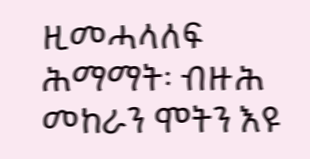ዚመሓላለፍ ሕማማት፡ ብዙሕ መከራን ሞትን እዩ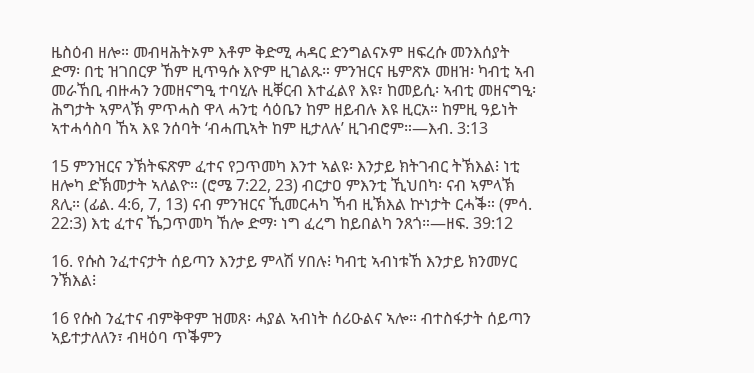ዜስዕብ ዘሎ። መብዛሕትኦም እቶም ቅድሚ ሓዳር ድንግልናኦም ዘፍረሱ መንእሰያት ድማ፡ በቲ ዝገበርዎ ኸም ዚጥዓሱ እዮም ዚገልጹ። ምንዝርና ዜምጽኦ መዘዝ፡ ካብቲ ኣብ መራኸቢ ብዙሓን ንመዘናግዒ ተባሂሉ ዚቐርብ እተፈልየ እዩ፣ ከመይሲ፡ ኣብቲ መዘናግዒ፡ ሕግታት ኣምላኽ ምጥሓስ ዋላ ሓንቲ ሳዕቤን ከም ዘይብሉ እዩ ዚርአ። ከምዚ ዓይነት ኣተሓሳስባ ኸኣ እዩ ንሰባት ‘ብሓጢኣት ከም ዚታለሉ’ ዚገብሮም።—እብ. 3:13

15 ምንዝርና ንኽትፍጽም ፈተና የጋጥመካ እንተ ኣልዩ፡ እንታይ ክትገብር ትኽእል፧ ነቲ ዘሎካ ድኽመታት ኣለልዮ። (ሮሜ 7:22, 23) ብርታዐ ምእንቲ ኺህበካ፡ ናብ ኣምላኽ ጸሊ። (ፊል. 4:6, 7, 13) ናብ ምንዝርና ኺመርሓካ ኻብ ዚኽእል ኵነታት ርሓቕ። (ምሳ. 22:3) እቲ ፈተና ኼጋጥመካ ኸሎ ድማ፡ ነግ ፈረግ ከይበልካ ንጸጎ።—ዘፍ. 39:12

16. የሱስ ንፈተናታት ሰይጣን እንታይ ምላሽ ሃበሉ፧ ካብቲ ኣብነቱኸ እንታይ ክንመሃር ንኽእል፧

16 የሱስ ንፈተና ብምቅዋም ዝመጸ፡ ሓያል ኣብነት ሰሪዑልና ኣሎ። ብተስፋታት ሰይጣን ኣይተታለለን፣ ብዛዕባ ጥቕምን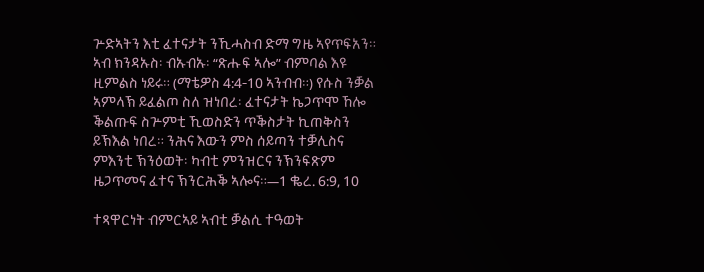ጕድኣትን እቲ ፈተናታት ንኺሓስብ ድማ ግዜ ኣየጥፍአን። ኣብ ክንዳኡስ፡ ብኡብኡ፡ “ጽሑፍ ኣሎ” ብምባል እዩ ዚምልስ ነይሩ። (ማቴዎስ 4:4-10 ኣንብብ።) የሱስ ንቓል  ኣምላኽ ይፈልጦ ስለ ዝነበረ፡ ፈተናታት ኬጋጥሞ ኸሎ ቕልጡፍ ስጕምቲ ኺወስድን ጥቕስታት ኪጠቅስን ይኽእል ነበረ። ንሕና እውን ምስ ሰይጣን ተቓሊስና ምእንቲ ኽንዕወት፡ ካብቲ ምንዝርና ንኽንፍጽም ዜጋጥመና ፈተና ኽንርሕቕ ኣሎና።—1 ቈረ. 6:9, 10

ተጻዋርነት ብምርኣይ ኣብቲ ቓልሲ ተዓወት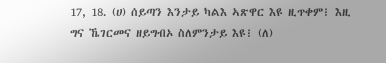17, 18. (ሀ) ሰይጣን እንታይ ካልእ ኣጽዋር እዩ ዚጥቀም፧ እዚ ግና ኼገርመና ዘይግብኦ ስለምንታይ እዩ፧ (ለ)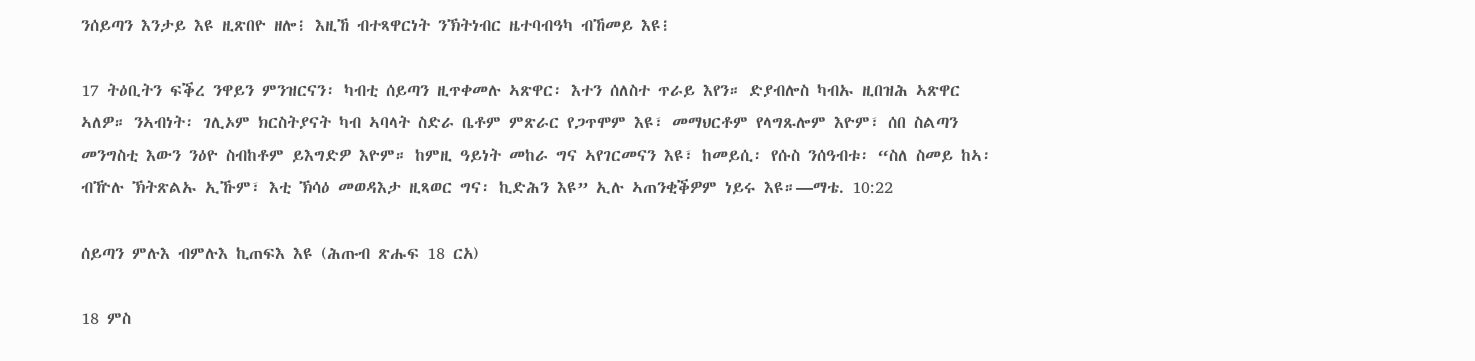ንሰይጣን እንታይ እዩ ዚጽበዮ ዘሎ፧ እዚኸ ብተጻዋርነት ንኽትነብር ዜተባብዓካ ብኸመይ እዩ፧

17 ትዕቢትን ፍቕረ ንዋይን ምንዝርናን፡ ካብቲ ሰይጣን ዚጥቀመሉ ኣጽዋር፡ እተን ሰለስተ ጥራይ እየን። ድያብሎስ ካብኡ ዚበዝሕ ኣጽዋር ኣለዎ። ንኣብነት፡ ገሊኦም ክርስትያናት ካብ ኣባላት ስድራ ቤቶም ምጽራር የጋጥሞም እዩ፣ መማህርቶም የላግጹሎም እዮም፣ ሰበ ስልጣን መንግስቲ እውን ንዕዮ ስብከቶም ይእግድዎ እዮም። ከምዚ ዓይነት መከራ ግና ኣየገርመናን እዩ፣ ከመይሲ፡ የሱስ ንሰዓብቱ፡ “ስለ ስመይ ከኣ፡ ብዅሉ ኽትጽልኡ ኢኹም፣ እቲ ኽሳዕ መወዳእታ ዚጻወር ግና፡ ኪድሕን እዩ” ኢሉ ኣጠንቂቕዎም ነይሩ እዩ።—ማቴ. 10:22

ሰይጣን ምሉእ ብምሉእ ኪጠፍእ እዩ (ሕጡብ ጽሑፍ 18 ርአ)

18 ምስ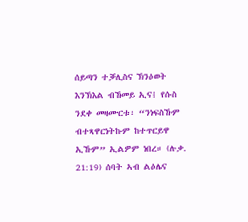ሰይጣን ተቓሊስና ኽንዕወት እንኽእል ብኸመይ ኢና፧ የሱስ ንደቀ መዛሙርቱ፡ “ንነፍስኹም ብተጻዋርነትኩም ከተጥርይዋ ኢኹም” ኢልዎም ነበረ። (ሉቃ. 21:19) ሰባት ኣብ ልዕሌና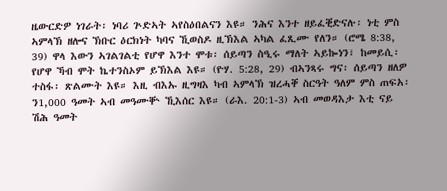ዜውርድዎ ነገራት፡ ነባሪ ጕድኣት ኣየስዕበልናን እዩ። ንሕና እንተ ዘይፈቒድናሉ፡ ነቲ ምስ ኣምላኽ ዘሎና ኽቡር ዕርክነት ካባና ኺወስዶ ዚኽእል ኣካል ፈጺሙ የለን። (ሮሜ 8:38, 39) ዋላ እውን ኣገልገልቲ የሆዋ እንተ ሞቱ፡ ሰይጣን ስዒሩ ማለት ኣይኰነን፣ ከመይሲ፡ የሆዋ ኻብ ሞት ኬተንስኦም ይኽእል እዩ። (ዮሃ. 5:28, 29) ብኣንጻሩ ግና፡ ሰይጣን ዘለዎ ተስፋ፡ ጽልሙት እዩ። እዚ ብእኡ ዚግዛእ ካብ ኣምላኽ ዝረሓቐ ስርዓት ዓለም ምስ ጠፍአ፡ ን1,000 ዓመት ኣብ መዓሙቝ ኺእሰር እዩ። (ራእ. 20:1-3) ኣብ መወዳእታ እቲ ናይ ሽሕ ዓመት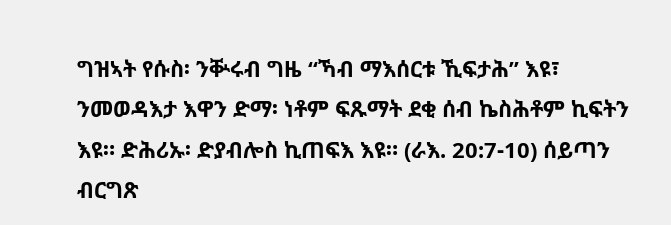ግዝኣት የሱስ፡ ንቝሩብ ግዜ “ኻብ ማእሰርቱ ኺፍታሕ” እዩ፣ ንመወዳእታ እዋን ድማ፡ ነቶም ፍጹማት ደቂ ሰብ ኬስሕቶም ኪፍትን እዩ። ድሕሪኡ፡ ድያብሎስ ኪጠፍእ እዩ። (ራእ. 20:7-10) ሰይጣን ብርግጽ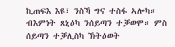ኪጠፍእ እዩ፣ ንስኻ ግና ተስፋ ኣሎካ። ብእምነት ጸኒዕካ ንሰይጣን ተቓወሞ። ምስ ሰይጣን ተቓሊስካ ኽትዕወት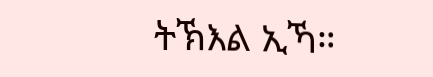ትኽእል ኢኻ።